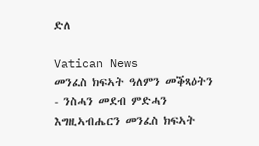ድለ

Vatican News
መንፈስ ክፍኣት ዓለምን መቕጻዕትን - ንስሓን መደብ ምድሓን እግዚኣብሔርን መንፈስ ክፍኣት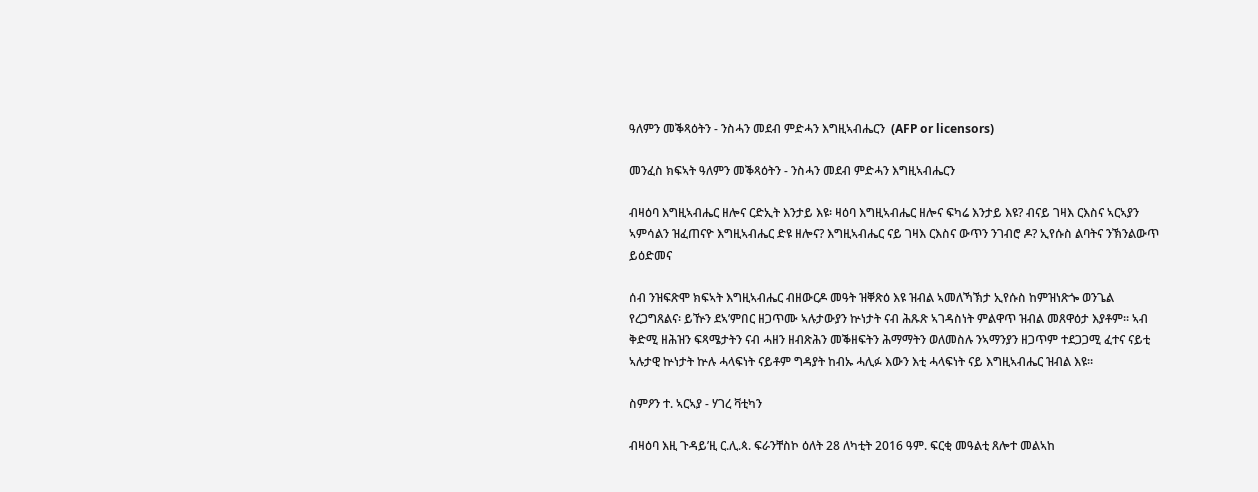ዓለምን መቕጻዕትን - ንስሓን መደብ ምድሓን እግዚኣብሔርን  (AFP or licensors)

መንፈስ ክፍኣት ዓለምን መቕጻዕትን - ንስሓን መደብ ምድሓን እግዚኣብሔርን

ብዛዕባ እግዚኣብሔር ዘሎና ርድኢት እንታይ እዩ፡ ዛዕባ እግዚኣብሔር ዘሎና ፍካሬ እንታይ እዩ? ብናይ ገዛእ ርእስና ኣርኣያን ኣምሳልን ዝፈጠናዮ እግዚኣብሔር ድዩ ዘሎና? እግዚኣብሔር ናይ ገዛእ ርእስና ውጥን ንገብሮ ዶ? ኢየሱስ ልባትና ንኽንልውጥ ይዕድመና

ሰብ ንዝፍጽሞ ክፍኣት እግዚኣብሔር ብዘውርዶ መዓት ዝቐጽዕ እዩ ዝብል ኣመለኻኽታ ኢየሱስ ከምዝነጽጐ ወንጌል የረጋግጸልና፡ ይዅን ደኣ’ምበር ዘጋጥሙ ኣሉታውያን ኵነታት ናብ ሕጹጽ ኣገዳስነት ምልዋጥ ዝብል መጸዋዕታ እያቶም። ኣብ ቅድሚ ዘሕዝን ፍጻሜታትን ናብ ሓዘን ዘብጽሕን መቕዘፍትን ሕማማትን ወለመስሉ ንኣማንያን ዘጋጥም ተደጋጋሚ ፈተና ናይቲ ኣሉታዊ ኵነታት ኵሉ ሓላፍነት ናይቶም ግዳያት ከብኡ ሓሊፉ እውን እቲ ሓላፍነት ናይ እግዚኣብሔር ዝብል እዩ።

ስምዖን ተ. ኣርኣያ - ሃገረ ቫቲካን

ብዛዕባ እዚ ጉዳይ’ዚ ር.ሊ.ጳ. ፍራንቸስኮ ዕለት 28 ለካቲት 2016 ዓም. ፍርቂ መዓልቲ ጸሎተ መልኣከ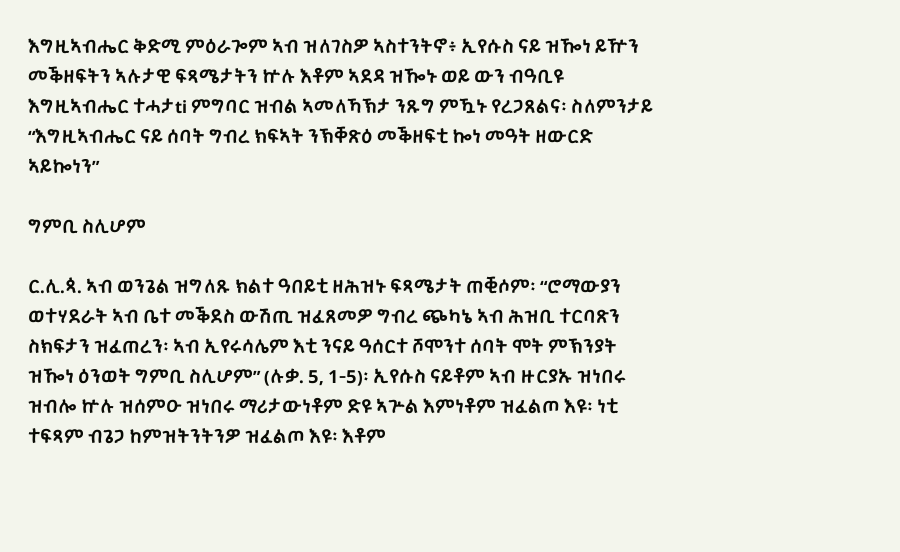እግዚኣብሔር ቅድሚ ምዕራጐም ኣብ ዝለገስዎ ኣስተንትኖ፥ ኢየሱስ ናይ ዝዀነ ይዅን መቕዘፍትን ኣሉታዊ ፍጻሜታትን ኵሉ እቶም ኣደዳ ዝዀኑ ወይ ውን ብዓቢዩ እግዚኣብሔር ተሓታti ምግባር ዝብል ኣመለኻኽታ ንጹግ ምዃኑ የረጋጸልና፡ ስለምንታይ “እግዚኣብሔር ናይ ሰባት ግብረ ክፍኣት ንኽቐጽዕ መቕዘፍቲ ኰነ መዓት ዘውርድ ኣይኰነን”

ግምቢ ስሊሆም

ር.ሊ.ጳ. ኣብ ወንጌል ዝግለጹ ክልተ ዓበይቲ ዘሕዝኑ ፍጻሜታት ጠቒሶም፡ “ሮማውያን ወተሃደራት ኣብ ቤተ መቕደስ ውሽጢ ዝፈጸመዎ ግብረ ጭካኔ ኣብ ሕዝቢ ተርባጽን ስክፍታን ዝፈጠረን፡ ኣብ ኢየሩሳሌም እቲ ንናይ ዓሰርተ ሾሞንተ ሰባት ሞት ምኽንያት ዝዀነ ዕንወት ግምቢ ስሊሆም” (ሉቃ. 5, 1-5)፡ ኢየሱስ ናይቶም ኣብ ዙርያኡ ዝነበሩ ዝብሎ ኵሉ ዝሰምዑ ዝነበሩ ማሪታውነቶም ድዩ ኣጕል እምነቶም ዝፈልጦ እዩ፡ ነቲ ተፍጻም ብጌጋ ከምዝትንትንዎ ዝፈልጦ እዩ፡ እቶም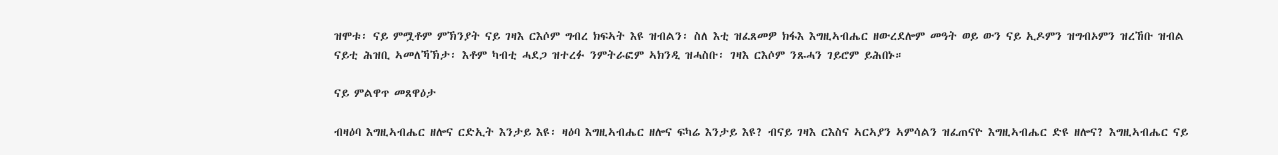ዝሞቱ፡ ናይ ምሟቶም ምኽንያት ናይ ገዛእ ርእሶም ግብረ ክፍኣት እዩ ዝብልን፡ ስለ እቲ ዝፈጸመዎ ክፋእ እግዚኣብሔር ዘውረደሎም መዓት ወይ ውን ናይ ኢዶምን ዝግብኦምን ዝረኸቡ ዝብል ናይቲ ሕዝቢ ኣመለኻኽታ፡ እቶም ካብቲ ሓደጋ ዝተረፉ ንምትራፎም ኣክንዲ ዝሓስቡ፡ ገዛእ ርእሶም ንጹሓን ገይሮም ይሕበኑ።

ናይ ምልዋጥ መጸዋዕታ

ብዛዕባ እግዚኣብሔር ዘሎና ርድኢት እንታይ እዩ፡ ዛዕባ እግዚኣብሔር ዘሎና ፍካሬ እንታይ እዩ? ብናይ ገዛእ ርእስና ኣርኣያን ኣምሳልን ዝፈጠናዮ እግዚኣብሔር ድዩ ዘሎና? እግዚኣብሔር ናይ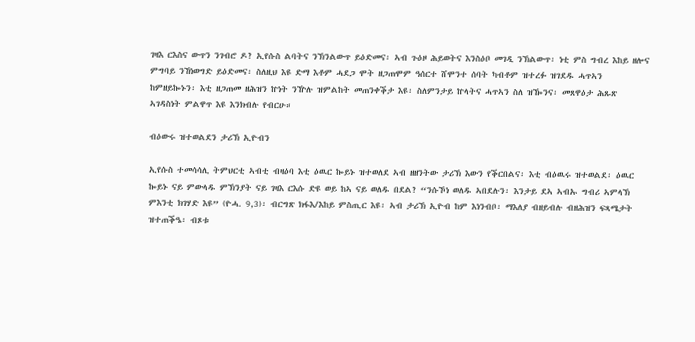ገዛእ ርእስና ውጥን ንገብሮ ዶ? ኢየሱስ ልባትና ንኽንልውጥ ይዕድመና፡ ኣብ ጉዕዞ ሕይወትና እንስዕቦ መገዲ ንኽልውጥ፡ ነቲ ምስ ግብረ እከይ ዘሎና ምግባይ ንኸነወግድ ይዕድመና፡ ስለዚህ እዩ ድማ እቶም ሓደጋ ሞት ዘጋጠሞም ዓሰርተ ሸሞንተ ሰባት ካብቶም ዝተረፉ ዝገደዱ ሓጥኣን ከምዘይኰኑን፡ እቲ ዘጋጠመ ዘሕዝን ኵነት ንዅሉ ዝምልከት መጠንቀቕታ እዩ፡ ስለምንታይ ኵላትና ሓጥኣን ስለ ዝዀንና፡ መጸዋዕታ ሕጹጽ ኣገዳስነት ምልዋጥ እዩ እንክብሉ የብርሁ።

ብዕውሩ ዝተወልደን ታሪኽ ኢዮብን

ኢየሱስ ተመሳሳሊ ትምህርቲ ኣብቲ ብዛዕባ እቲ ዕዉር ኰይኑ ዝተወለደ ኣብ ዘዘንትው ታሪኽ እውን የቕርበልና፡ እቲ ብዕዉሩ ዝተወልደ፡ ዕዉር ኰይኑ ናይ ምውላዱ ምኽንያት ናይ ገዛእ ርእሱ ድዩ ወይ ከኣ ናይ ወለዱ በደል? “ንሱኾነ ወለዱ ኣበደሉን፡ እንታይ ደኣ ኣብኡ ግብሪ ኣምላኽ ምእንቲ ክገሃድ እዩ” (ዮሓ. 9,3)፡ ብርግጽ ክፋእ/እከይ ምስጢር እዩ፡ ኣብ ታሪኽ ኢዮብ ከም እነንብቦ፡ ማእለያ ብዘይብሉ ብዘሕዝን ፍጻሜታት ዝተጠቕዔ፡ ብጾቱ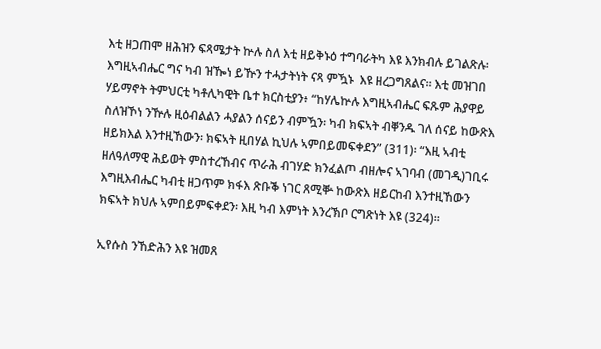እቲ ዘጋጠሞ ዘሕዝን ፍጻሜታት ኵሉ ስለ እቲ ዘይቅኑዕ ተግባራትካ እዩ እንክብሉ ይገልጽሉ፡ እግዚኣብሔር ግና ካብ ዝዀነ ይዅን ተሓታትነት ናጻ ምዃኑ  እዩ ዘረጋግጸልና። እቲ መዝገበ ሃይማኖት ትምህርቲ ካቶሊካዊት ቤተ ክርስቲያን፥ “ከሃሌኵሉ እግዚኣብሔር ፍጹም ሕያዋይ ስለዝኾነ ንዅሉ ዚዕብልልን ሓያልን ሰናይን ብምዃን፡ ካብ ክፍኣት ብቐንዱ ገለ ሰናይ ከውጽእ ዘይክእል እንተዚኸውን፡ ክፍኣት ዚበሃል ኪህሉ ኣምበይመፍቀደን” (311)፡ “እዚ ኣብቲ ዘለዓለማዊ ሕይወት ምስተረኸብና ጥራሕ ብገሃድ ክንፈልጦ ብዘሎና ኣገባብ (መገዲ)ገቢሩ እግዚእብሔር ካብቲ ዘጋጥም ክፋእ ጽቡቕ ነገር ጸሚቝ ከውጽእ ዘይርከብ እንተዚኸውን ክፍኣት ክህሉ ኣምበይምፍቀደን፡ እዚ ካብ እምነት እንረኽቦ ርግጽነት እዩ (324)።

ኢየሱስ ንኸድሕን እዩ ዝመጸ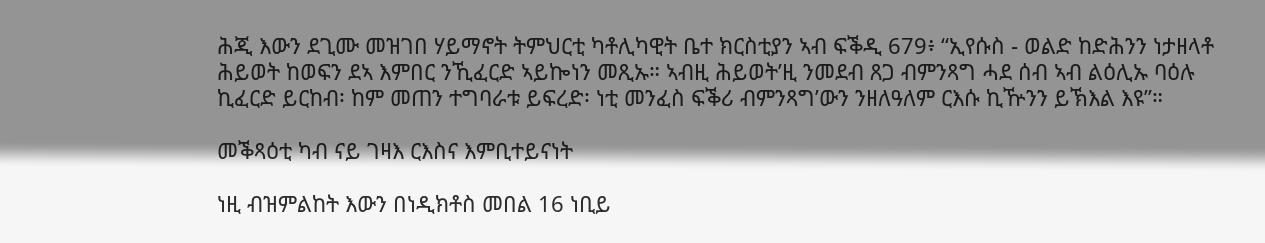ሕጂ እውን ደጊሙ መዝገበ ሃይማኖት ትምህርቲ ካቶሊካዊት ቤተ ክርስቲያን ኣብ ፍቕዲ 679፥ “ኢየሱስ - ወልድ ከድሕንን ነታዘላቶ ሕይወት ከወፍን ደኣ እምበር ንኺፈርድ ኣይኰነን መጺኡ። ኣብዚ ሕይወት’ዚ ንመደብ ጸጋ ብምንጻግ ሓደ ሰብ ኣብ ልዕሊኡ ባዕሉ ኪፈርድ ይርከብ፡ ከም መጠን ተግባራቱ ይፍረድ፡ ነቲ መንፈስ ፍቕሪ ብምንጻግ’ውን ንዘለዓለም ርእሱ ኪዅንን ይኽእል እዩ”።

መቕጻዕቲ ካብ ናይ ገዛእ ርእስና እምቢተይናነት

ነዚ ብዝምልከት እውን በነዲክቶስ መበል 16 ነቢይ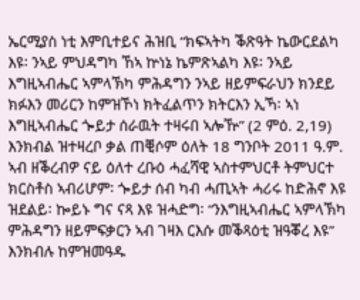ኤርሚያስ ነቲ እምቢተይና ሕዝቢ “ክፍኣትካ ቕጽዓት ኬውርደልካ እዩ፡ ንኣይ ምህዳግካ ኸኣ ኵነኔ ኬምጽኣልካ እዩ፡ ንኣይ እግዚኣብሔር ኣምላኽካ ምሕዳግን ንኣይ ዘይምፍራህን ክንደይ ክፉእን መሪርን ከምዝኾነ ክትፈልጥን ክትርእን ኢኻ፡ ኣነ እግዚኣብሔር ጐይታ ሰራዉት ተዛሩበ ኣሎዅ” (2 ምዕ. 2,19) እንክብል ዝተዛረቦ ቃል ጠቒሶም ዕለት 18 ግንቦት 2011 ዓ.ም. ኣብ ዘቕረብዎ ናይ ዕለተ ረቡዕ ሓፈሻዊ ኣስተምህርቶ ትምህርተ ክርስቶስ ኣብሪሆም፡ ጐይታ ሰብ ካብ ሓጢኣት ሓሪሩ ከድሕኖ እዩ ዝደልይ፡ ኰይኑ ግና ናጻ እዩ ዝሓድግ፡ “ንእግዚኣብሔር ኣምላኽካ ምሕዳግን ዘይምፍቃርን ኣብ ገዛእ ርእሱ መቕጻዕቲ ዝዓቖረ እዩ” እንክብሉ ከምዝመዓዱ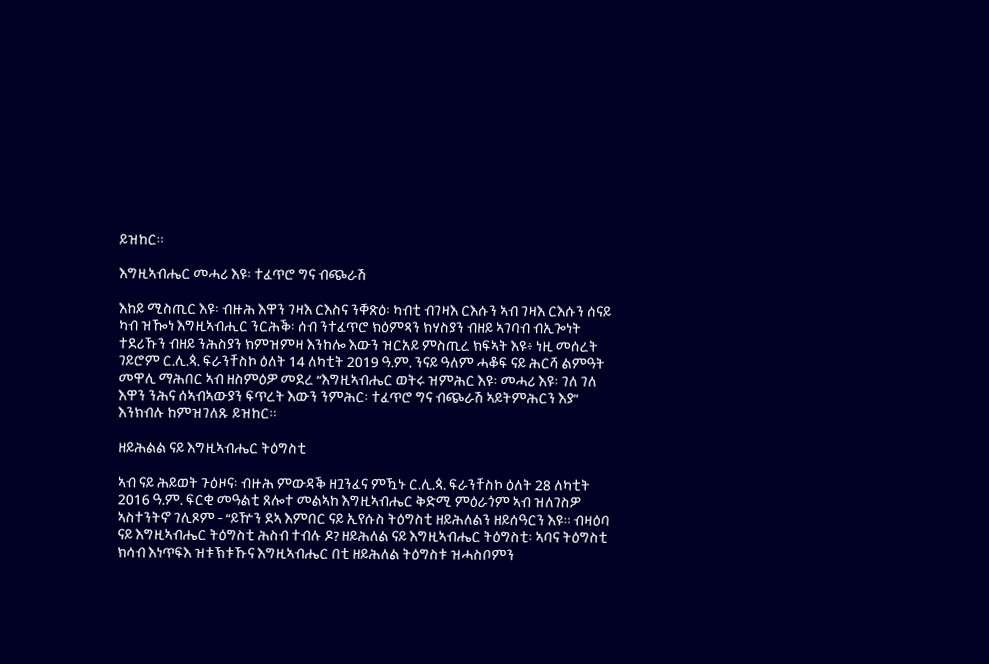ይዝከር።

እግዚኣብሔር መሓሪ እዩ፡ ተፈጥሮ ግና ብጭራሽ

እከይ ሚስጢር እዩ፡ ብዙሕ እዋን ገዛእ ርእስና ንቐጽዕ፡ ካብቲ ብገዛእ ርእሱን ኣብ ገዛእ ርእሱን ሰናይ ካብ ዝዀነ እግዚኣብሒር ንርሕቕ፡ ሰብ ንተፈጥሮ ክዕምጻን ክሃስያን ብዘይ ኣገባብ ብኢጐነት ተደሪኹን ብዘይ ንሕስያን ክምዝምዛ እንከሎ እውን ዝርአይ ምስጢረ ክፍኣት እዩ፥ ነዚ መሰረት ገይሮም ር.ሊ.ጳ. ፍራንቸስኮ ዕለት 14 ለካቲት 2019 ዓ.ም. ንናይ ዓለም ሓቆፍ ናይ ሕርሻ ልምዓት መዋሊ ማሕበር ኣብ ዘስምዕዎ መደረ “እግዚኣብሔር ወትሩ ዝምሕር እዩ፡ መሓሪ እዩ፡ ገለ ገለ እዋን ንሕና ሰኣብኣውያን ፍጥረት እውን ንምሕር፡ ተፈጥሮ ግና ብጭራሽ ኣይትምሕርን እያ” እንክብሉ ከምዝገለጹ ይዝከር።

ዘይሕልል ናይ እግዚኣብሔር ትዕግስቲ

ኣብ ናይ ሕይወት ጉዕዞና፡ ብዙሕ ምውዳቕ ዘጓንፈና ምዃኑ ር.ሊ.ጳ. ፍራንቸስኮ ዕለት 28 ለካቲት 2016 ዓ.ም. ፍርቂ መዓልቲ ጸሎተ መልኣከ እግዚኣብሔር ቅድሚ ምዕራጎም ኣብ ዝለገስዎ ኣስተንትኖ ገሊጾም - “ይዅን ደኣ እምበር ናይ ኢየሱስ ትዕግስቲ ዘይሕለልን ዘይሰዓርን እዩ። ብዛዕባ ናይ እግዚኣብሔር ትዕግስቲ ሕስብ ተብሉ ዶ? ዘይሕለል ናይ እግዚኣብሔር ትዕግስቲ፡ ኣባና ትዕግስቲ ክሳብ እነጥፍእ ዝቱኽቱኹና እግዚኣብሔር በቲ ዘይሕለል ትዕግስቱ ዝሓስቦምን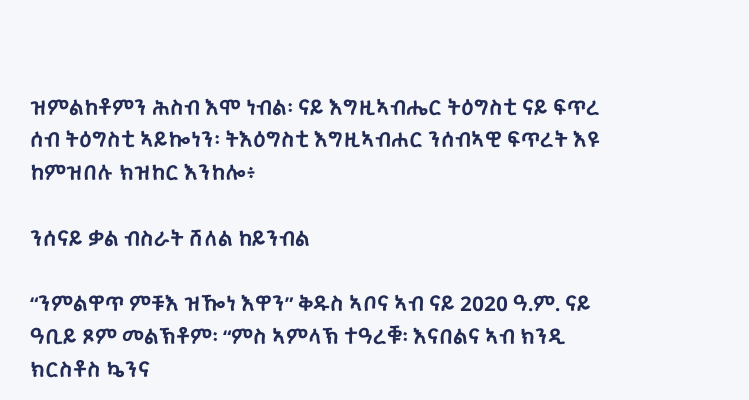ዝምልከቶምን ሕስብ እሞ ነብል፡ ናይ እግዚኣብሔር ትዕግስቲ ናይ ፍጥረ ሰብ ትዕግስቲ ኣይኰነን፡ ትእዕግስቲ እግዚኣብሐር ንሰብኣዊ ፍጥረት እዩ ከምዝበሉ ክዝከር እንከሎ፥

ንሰናይ ቃል ብስራት ሸለል ከይንብል

“ንምልዋጥ ምቹእ ዝዀነ እዋን” ቅዱስ ኣቦና ኣብ ናይ 2020 ዓ.ም. ናይ ዓቢይ ጾም መልኽቶም፡ “ምስ ኣምላኽ ተዓረቑ፡ እናበልና ኣብ ክንዲ ክርስቶስ ኴንና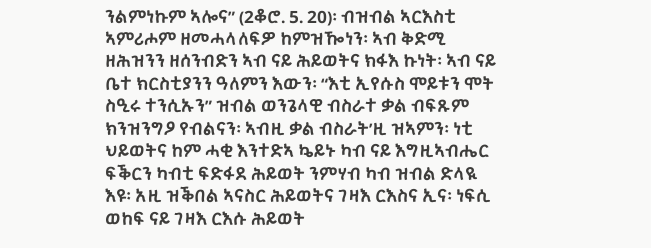ንልምነኩም ኣሎና” (2ቆሮ. 5. 20)፡ ብዝብል ኣርእስቲ ኣምሪሖም ዘመሓላለፍዎ ከምዝዀነን፡ ኣብ ቅድሚ ዘሕዝንን ዘሰንብድን ኣብ ናይ ሕይወትና ክፋእ ኩነት፡ ኣብ ናይ ቤተ ክርስቲያንን ዓለምን እውን፡ “እቲ ኢየሱስ ሞይቱን ሞት ስዒሩ ተንሲኡን” ዝብል ወንጌላዊ ብስራተ ቃል ብፍጹም ክንዝንግዖ የብልናን፡ ኣብዚ ቃል ብስራት’ዚ ዝኣምን፡ ነቲ ህይወትና ከም ሓቂ እንተድኣ ኴይኑ ካብ ናይ እግዚኣብሔር ፍቕርን ካብቲ ፍድፋደ ሕይወት ንምሃብ ካብ ዝብል ድላዪ እዩ፡ አዚ ዝቕበል ኣናስር ሕይወትና ገዛእ ርእስና ኢና፡ ነፍሲ ወከፍ ናይ ገዛእ ርእሱ ሕይወት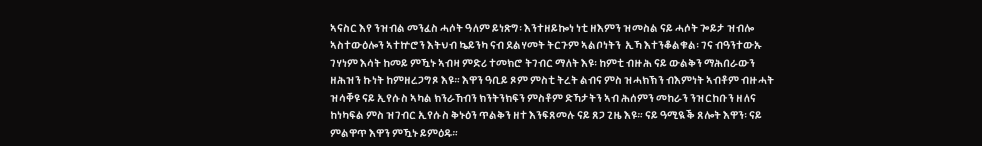ኣናስር እየ ንዝብል መንፈስ ሓሶት ዓለም ይነጽግ፡ እንተዘይኰነ ነቲ ዘእምን ዝመስል ናይ ሓሶት ጐይታ ዝብሎ ኣስተውዕሎን ኣተኵሮን እትህብ ኴይንካ ናብ ደልሃመት ትርጉም ኣልቦነትን  ኢኻ እተንቆልቁል፡ ገና ብዓንተውኡ ገሃነም እሳት ከመይ ምዃኑ ኣብዛ ምድሪ ተመክሮ ትገብር ማለት እዩ፡ ከምቲ ብዙሕ ናይ ውልቅን ማሕበራውን ዘሕዝን ኩነት ከምዘረጋግጾ እዩ። እዋን ዓቢይ ጾም ምስቲ ትረት ልብና ምስ ዝሓክኽን ብእምነት ኣብቶም ብዙሓት ዝሳቐዩ ናይ ኢየሱስ ኣካል ክንራኸብን ክንትንክፍን ምስቶም ድኻታትን ኣብ ሕሰምን መከራን ንዝርከቡን ዘለና ከነካፍል ምስ ዝገብር ኢየሱስ ቅኑዕን ጥልቅን ዘተ እንፍጸመሉ ናይ ጸጋ ጊዜ እዩ። ናይ ዓሚዪቕ ጸሎት እዋን፡ ናይ ምልዋጥ እዋን ምዃኑ ይምዕዱ።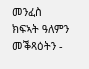መንፈስ ክፍኣት ዓለምን መቕጻዕትን -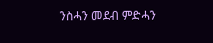ንስሓን መደብ ምድሓን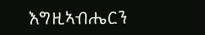እግዚኣብሔርን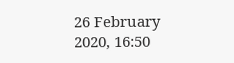26 February 2020, 16:50